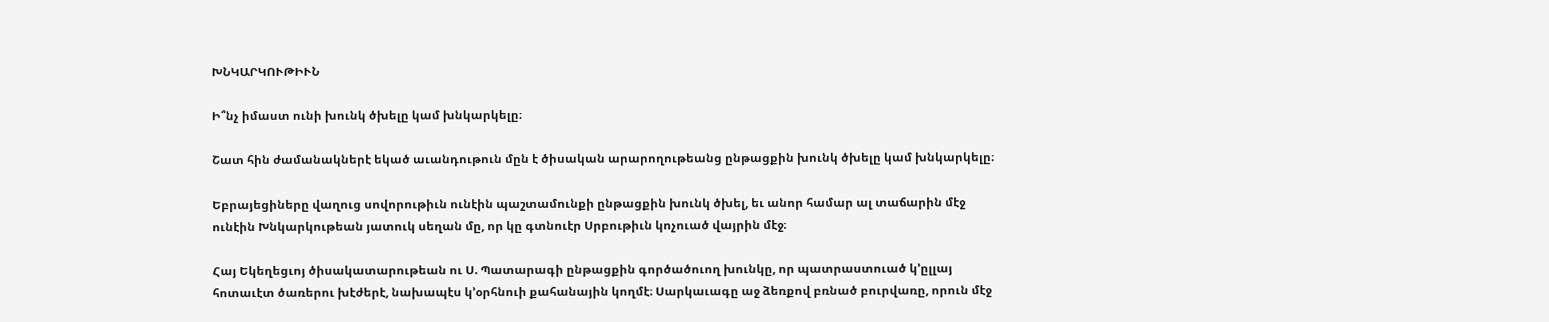ԽՆԿԱՐԿՈՒԹԻՒՆ

Ի՞նչ իմաստ ունի խունկ ծխելը կամ խնկարկելը։

Շատ հին ժամանակներէ եկած աւանդութուն մըն է ծիսական արարողութեանց ընթացքին խունկ ծխելը կամ խնկարկելը։

Եբրայեցիները վաղուց սովորութիւն ունէին պաշտամունքի ընթացքին խունկ ծխել, եւ անոր համար ալ տաճարին մէջ ունէին Խնկարկութեան յատուկ սեղան մը, որ կը գտնուէր Սրբութիւն կոչուած վայրին մէջ։

Հայ Եկեղեցւոյ ծիսակատարութեան ու Ս. Պատարագի ընթացքին գործածուող խունկը, որ պատրաստուած կ’ըլլայ հոտաւէտ ծառերու խէժերէ, նախապէս կ’օրհնուի քահանային կողմէ։ Սարկաւագը աջ ձեռքով բռնած բուրվառը, որուն մէջ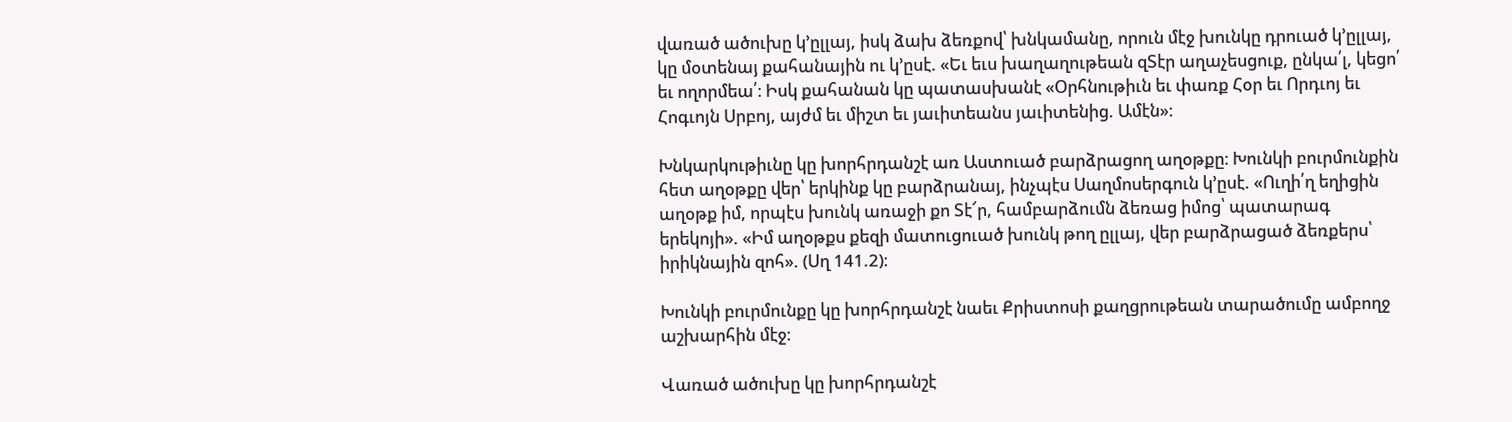վառած ածուխը կ’ըլլայ, իսկ ձախ ձեռքով՝ խնկամանը, որուն մէջ խունկը դրուած կ’ըլլայ, կը մօտենայ քահանային ու կ’ըսէ. «Եւ եւս խաղաղութեան զՏէր աղաչեսցուք, ընկա՛լ, կեցո՛ եւ ողորմեա՛։ Իսկ քահանան կը պատասխանէ «Օրհնութիւն եւ փառք Հօր եւ Որդւոյ եւ Հոգւոյն Սրբոյ, այժմ եւ միշտ եւ յաւիտեանս յաւիտենից. Ամէն»։

Խնկարկութիւնը կը խորհրդանշէ առ Աստուած բարձրացող աղօթքը։ Խունկի բուրմունքին հետ աղօթքը վեր՝ երկինք կը բարձրանայ, ինչպէս Սաղմոսերգուն կ’ըսէ. «Ուղի՛ղ եղիցին աղօթք իմ, որպէս խունկ առաջի քո Տէ՜ր, համբարձումն ձեռաց իմոց՝ պատարագ երեկոյի». «Իմ աղօթքս քեզի մատուցուած խունկ թող ըլլայ, վեր բարձրացած ձեռքերս՝ իրիկնային զոհ». (Սղ 141.2)։

Խունկի բուրմունքը կը խորհրդանշէ նաեւ Քրիստոսի քաղցրութեան տարածումը ամբողջ աշխարհին մէջ։

Վառած ածուխը կը խորհրդանշէ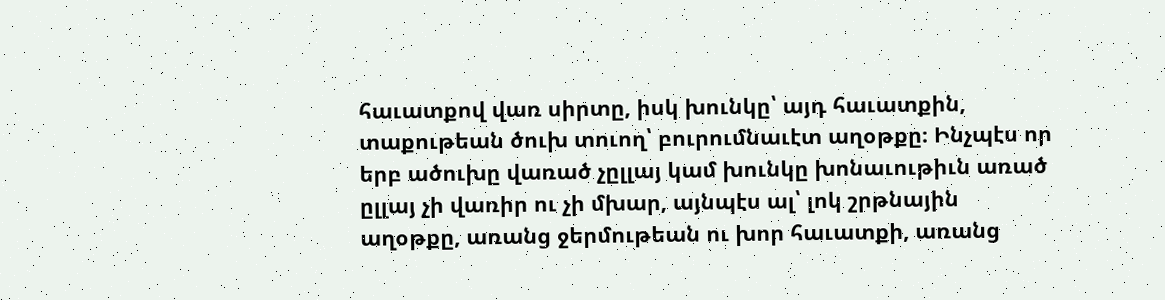հաւատքով վառ սիրտը, իսկ խունկը՝ այդ հաւատքին, տաքութեան ծուխ տուող՝ բուրումնաւէտ աղօթքը։ Ինչպէս որ երբ ածուխը վառած չըլլայ կամ խունկը խոնաւութիւն առած ըլլայ չի վառիր ու չի մխար, այնպէս ալ՝ լոկ շրթնային աղօթքը, առանց ջերմութեան ու խոր հաւատքի, առանց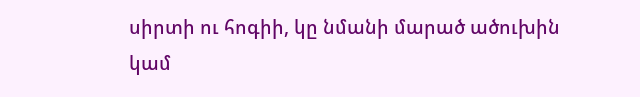սիրտի ու հոգիի, կը նմանի մարած ածուխին կամ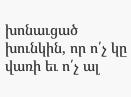խոնաւցած խունկին, որ ո՛չ կը վառի եւ ո՛չ ալ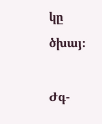կը ծխայ։

Ժգ-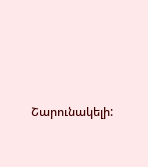Շարունակելի: